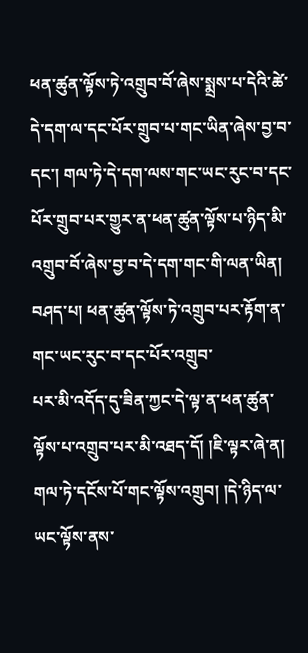ཕན་ཚུན་ལྟོས་ཏེ་འགྲུབ་བོ་ཞེས་སྨྲས་པ་དེའི་ཚེ་དེ་དག་ལ་དང་པོར་གྲུབ་པ་གང་ཡིན་ཞེས་བྱ་བ་དང་། གལ་ཏེ་དེ་དག་ལས་གང་ཡང་རུང་བ་དང་པོར་གྲུབ་པར་གྱུར་ན་ཕན་ཚུན་ལྟོས་པ་ཉིད་མི་འགྲུབ་བོ་ཞེས་བྱ་བ་དེ་དག་གང་གི་ལན་ཡིན། བཤད་པ། ཕན་ཚུན་ལྟོས་ཏེ་འགྲུབ་པར་རྟོག་ན་གང་ཡང་རུང་བ་དང་པོར་འགྲུབ་
པར་མི་འདོད་དུ་ཟིན་ཀྱང་དེ་ལྟ་ན་ཕན་ཚུན་ལྟོས་པ་འགྲུབ་པར་མི་འཐད་དོ། །ཇི་ལྟར་ཞེ་ན། གལ་ཏེ་དངོས་པོ་གང་ལྟོས་འགྲུབ། །དེ་ཉིད་ལ་ཡང་ལྟོས་ནས་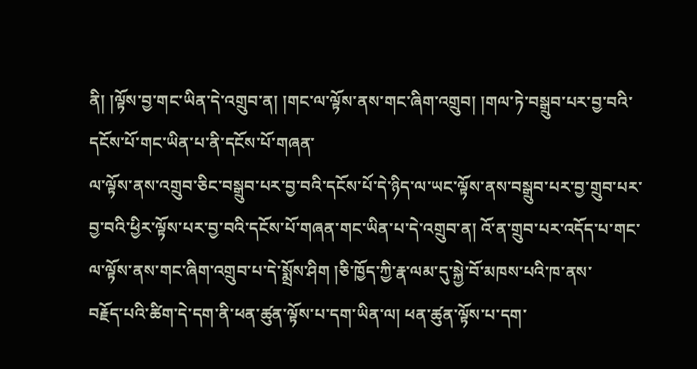ནི། །ལྟོས་བྱ་གང་ཡིན་དེ་འགྲུབ་ན། །གང་ལ་ལྟོས་ནས་གང་ཞིག་འགྲུབ། །གལ་ཏེ་བསྒྲུབ་པར་བྱ་བའི་དངོས་པོ་གང་ཡིན་པ་ནི་དངོས་པོ་གཞན་
ལ་ལྟོས་ནས་འགྲུབ་ཅིང་བསྒྲུབ་པར་བྱ་བའི་དངོས་པོ་དེ་ཉིད་ལ་ཡང་ལྟོས་ནས་བསྒྲུབ་པར་བྱ་གྲུབ་པར་བྱ་བའི་ཕྱིར་ལྟོས་པར་བྱ་བའི་དངོས་པོ་གཞན་གང་ཡིན་པ་དེ་འགྲུབ་ན། འོ་ན་གྲུབ་པར་འདོད་པ་གང་ལ་ལྟོས་ནས་གང་ཞིག་འགྲུབ་པ་དེ་སྨྲོས་ཤིག །ཅི་ཁྱོད་ཀྱི་རྣ་ལམ་དུ་སྐྱེ་བོ་མཁས་པའི་ཁ་ནས་
བརྗོད་པའི་ཚིག་དེ་དག་ནི་ཕན་ཚུན་ལྟོས་པ་དག་ཡིན་ལ། ཕན་ཚུན་ལྟོས་པ་དག་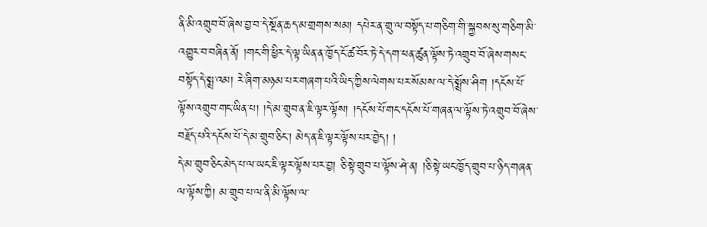ནི་མི་འགྲུབ་བོ་ཞེས་བྱ་བ་དེ་སྔོན་ཆད་མ་གྲགས་སམ། དཔེར་ན་གྲུ་ལ་བསྟོད་པ་གཅིག་གི་སྐྱབས་སུ་གཅིག་མི་འགྱུར་བ་བཞིན་ནོ། །གང་གི་ཕྱིར་དེ་ལྟ་ཡིན་ན་ཁྱོད་ངོ་ཚ་བོར་ཏེ་དེ་དག་ཕན་ཚུན་ལྟོས་ཏེ་འགྲུབ་བོ་ཞེས་གསང་
བསྟོད་དེ་སྨྲ་འམ། རེ་ཞིག་མཉམ་པར་གཞག་པའི་ཡིད་ཀྱིས་ལེགས་པར་སོམས་ལ་དེ་སྨྲོས་ཤིག །དངོས་པོ་ལྟོས་འགྲུབ་གང་ཡིན་པ། །དེ་མ་གྲུབ་ན་ཇི་ལྟར་ལྟོས། །དངོས་པོ་གང་དངོས་པོ་གཞན་ལ་ལྟོས་ཏེ་འགྲུབ་བོ་ཞེས་བརྗོད་པའི་དངོས་པོ་དེ་མ་གྲུབ་ཅིང་། མེད་ན་ཇི་ལྟར་ལྟོས་པར་བྱེད། །
དེ་མ་གྲུབ་ཅིང་མེད་པ་ལ་ཡང་ཇི་ལྟར་ལྟོས་པར་བྱ། ཅི་སྟེ་གྲུབ་པ་ལྟོས་ཤེ་ན། །ཅི་སྟེ་ཡང་ཁྱོད་གྲུབ་པ་ཉིད་གཞན་ལ་ལྟོས་ཀྱི། མ་གྲུབ་པ་ལ་ནི་མི་ལྟོས་ལ་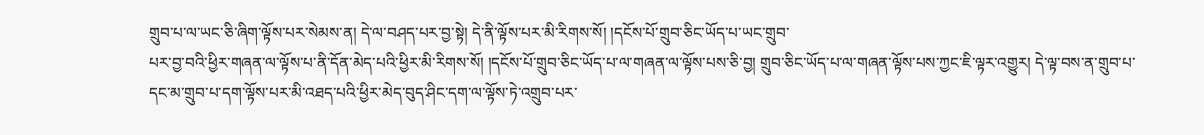གྲུབ་པ་ལ་ཡང་ཅི་ཞིག་ལྟོས་པར་སེམས་ན། དེ་ལ་བཤད་པར་བྱ་སྟེ། དེ་ནི་ལྟོས་པར་མི་རིགས་སོ། །དངོས་པོ་གྲུབ་ཅིང་ཡོད་པ་ཡང་གྲུབ་
པར་བྱ་བའི་ཕྱིར་གཞན་ལ་ལྟོས་པ་ནི་དོན་མེད་པའི་ཕྱིར་མི་རིགས་སོ། །དངོས་པོ་གྲུབ་ཅིང་ཡོད་པ་ལ་གཞན་ལ་ལྟོས་པས་ཅི་བྱ། གྲུབ་ཅིང་ཡོད་པ་ལ་གཞན་ལྟོས་པས་ཀྱང་ཇི་ལྟར་འགྱུར། དེ་ལྟ་བས་ན་གྲུབ་པ་དང་མ་གྲུབ་པ་དག་ལྟོས་པར་མི་འཐད་པའི་ཕྱིར་མེད་བུད་ཤིང་དག་ལ་ལྟོས་ཏེ་འགྲུབ་པར་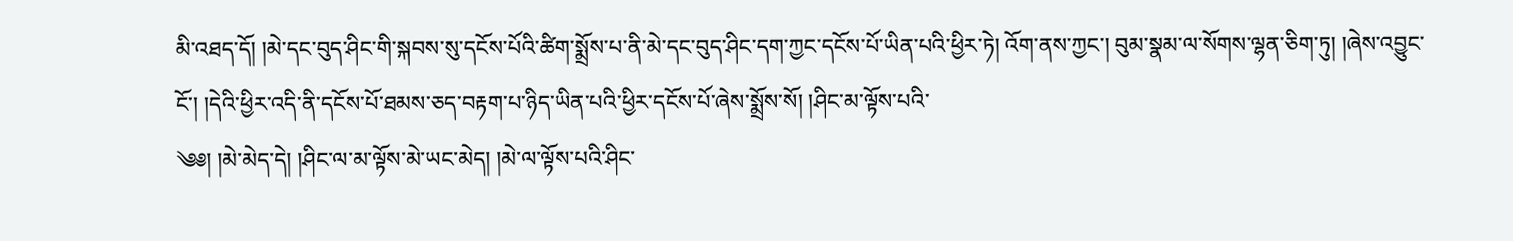མི་འཐད་དོ། །མེ་དང་བུད་ཤིང་གི་སྐབས་སུ་དངོས་པོའི་ཚིག་སྨྲོས་པ་ནི་མེ་དང་བུད་ཤིང་དག་ཀྱང་དངོས་པོ་ཡིན་པའི་ཕྱིར་ཏེ། འོག་ནས་ཀྱང་། བུམ་སྣམ་ལ་སོགས་ལྷན་ཅིག་ཏུ། །ཞེས་འབྱུང་ངོ་། །དེའི་ཕྱིར་འདི་ནི་དངོས་པོ་ཐམས་ཅད་བརྟག་པ་ཉིད་ཡིན་པའི་ཕྱིར་དངོས་པོ་ཞེས་སྨྲོས་སོ། །ཤིང་མ་ལྟོས་པའི་
༄༅། །མེ་མེད་དེ། །ཤིང་ལ་མ་ལྟོས་མེ་ཡང་མེད། །མེ་ལ་ལྟོས་པའི་ཤིང་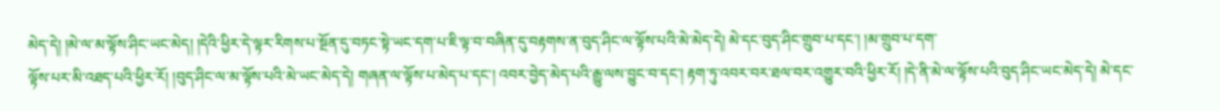མེད་དེ། །མེ་ལ་མ་ལྟོས་ཤིང་ཡང་མེད། །དེའི་ཕྱིར་དེ་ལྟར་རིགས་པ་སྔོན་དུ་བཏང་སྟེ་ཡང་དག་པ་ཇི་ལྟ་བ་བཞིན་དུ་བརྟགས་ན་བུད་ཤིང་ལ་ལྟོས་པའི་མེ་མེད་དེ། མེ་དང་བུད་ཤིང་གྲུབ་པ་དང་། །མ་གྲུབ་པ་དག་
ལྟོས་པར་མི་འཐད་པའི་ཕྱིར་རོ། །བུད་ཤིང་ལ་མ་ལྟོས་པའི་མེ་ཡང་མེད་དེ། གཞན་ལ་ལྟོས་པ་མེད་པ་དང་། འབར་བྱེད་མེད་པའི་རྒྱུ་ལས་བྱུང་བ་དང་། རྟག་ཏུ་འབར་བར་ཐལ་བར་འགྱུར་བའི་ཕྱིར་རོ། །དེ་ནི་མེ་ལ་ལྟོས་པའི་བུད་ཤིང་ཡང་མེད་དེ། མེ་དང་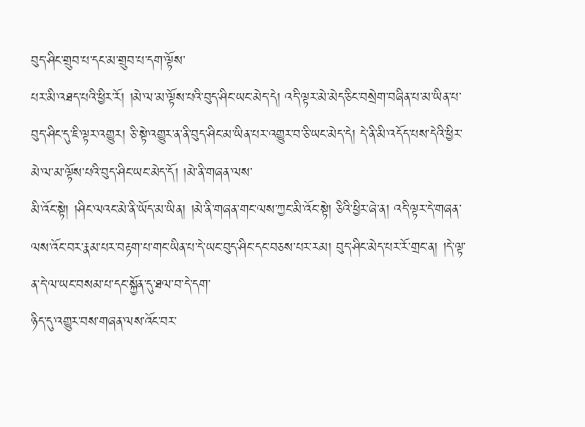བུད་ཤིང་གྲུབ་པ་དང་མ་གྲུབ་པ་དག་ལྟོས་
པར་མི་འཐད་པའི་ཕྱིར་རོ། །མེ་ལ་མ་ལྟོས་པའི་བུད་ཤིང་ཡང་མེད་དེ། འདི་ལྟར་མེ་མེད་ཅིང་བསྲེག་བཞིན་པ་མ་ཡིན་པ་བུད་ཤིང་དུ་ཇི་ལྟར་འགྱུར། ཅི་སྟེ་འགྱུར་ན་ནི་བུད་ཤིང་མ་ཡིན་པར་འགྱུར་བ་ཅི་ཡང་མེད་དེ། དེ་ནི་མི་འདོད་པས་དེའི་ཕྱིར་མེ་ལ་མ་ལྟོས་པའི་བུད་ཤིང་ཡང་མེད་དོ། །མེ་ནི་གཞན་ལས་
མི་འོང་སྟེ། །ཤིང་ལའང་མེ་ནི་ཡོད་མ་ཡིན། །མེ་ནི་གཞན་གང་ལས་ཀྱང་མི་འོང་སྟེ། ཅིའི་ཕྱིར་ཞེ་ན། འདི་ལྟར་དེ་གཞན་ལས་འོང་བར་རྣམ་པར་བརྟག་པ་གང་ཡིན་པ་དེ་ཡང་བུད་ཤིང་དང་བཅས་པར་རམ། བུད་ཤིང་མེད་པར་རོ་གྲང་ན། །དེ་ལྟ་ན་དེ་ལ་ཡང་བསམ་པ་དང་སྐྱོན་དུ་ཐལ་བ་དེ་དག་
ཉིད་དུ་འགྱུར་བས་གཞན་ལས་འོང་བར་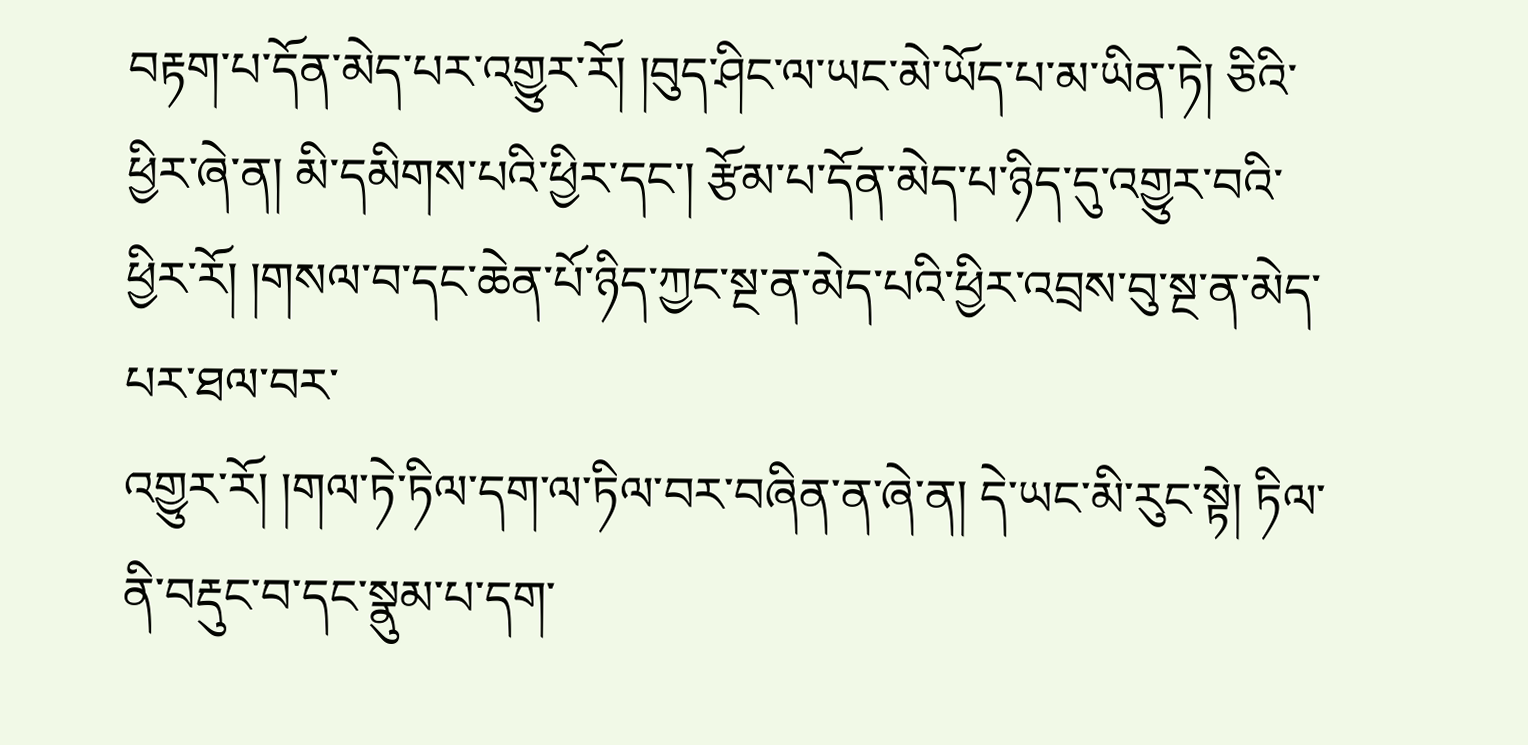བརྟག་པ་དོན་མེད་པར་འགྱུར་རོ། །བུད་ཤིང་ལ་ཡང་མེ་ཡོད་པ་མ་ཡིན་ཏེ། ཅིའི་ཕྱིར་ཞེ་ན། མི་དམིགས་པའི་ཕྱིར་དང་། རྩོམ་པ་དོན་མེད་པ་ཉིད་དུ་འགྱུར་བའི་ཕྱིར་རོ། །གསལ་བ་དང་ཆེན་པོ་ཉིད་ཀྱང་སྔ་ན་མེད་པའི་ཕྱིར་འབྲས་བུ་སྔ་ན་མེད་པར་ཐལ་བར་
འགྱུར་རོ། །གལ་ཏེ་ཏིལ་དག་ལ་ཏིལ་བར་བཞིན་ན་ཞེ་ན། དེ་ཡང་མི་རུང་སྟེ། ཏིལ་ནི་བརྡུང་བ་དང་སྣུམ་པ་དག་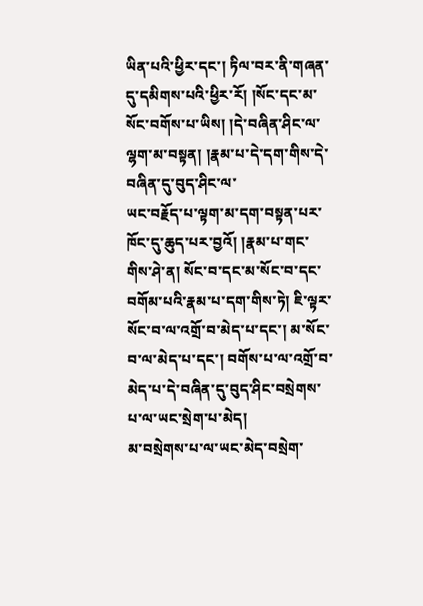ཡིན་པའི་ཕྱིར་དང་། ཏིལ་བར་ནི་གཞན་དུ་དམིགས་པའི་ཕྱིར་རོ། །སོང་དང་མ་སོང་བགོས་པ་ཡིས། །དེ་བཞིན་ཤིང་ལ་ལྷག་མ་བསྟན། །རྣམ་པ་དེ་དག་གིས་དེ་བཞིན་དུ་བུད་ཤིང་ལ་
ཡང་བརྗོད་པ་ལྟག་མ་དག་བསྟན་པར་ཁོང་དུ་ཆུད་པར་བྱའོ། །རྣམ་པ་གང་གིས་ཤེ་ན། སོང་བ་དང་མ་སོང་བ་དང་བགོམ་པའི་རྣམ་པ་དག་གིས་ཏེ། ཇི་ལྟར་སོང་བ་ལ་འགྲོ་བ་མེད་པ་དང་། མ་སོང་བ་ལ་མེད་པ་དང་། བགོས་པ་ལ་འགྲོ་བ་མེད་པ་དེ་བཞིན་དུ་བུད་ཤིང་བསྲེགས་པ་ལ་ཡང་སྲེག་པ་མེད།
མ་བསྲེགས་པ་ལ་ཡང་མེད་བསྲེག་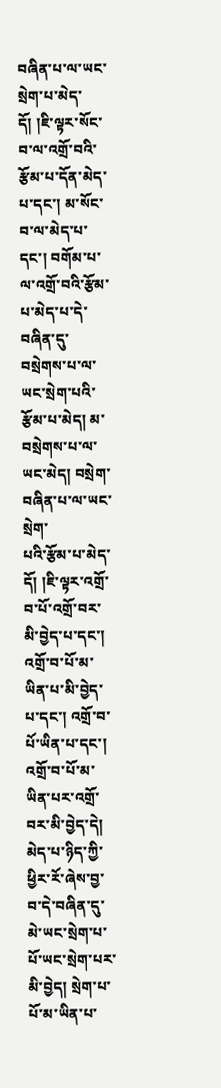བཞིན་པ་ལ་ཡང་སྲེག་པ་མེད་དོ། །ཇི་ལྟར་སོང་བ་ལ་འགྲོ་བའི་རྩོམ་པ་དོན་མེད་པ་དང་། མ་སོང་བ་ལ་མེད་པ་དང་། བགོམ་པ་ལ་འགྲོ་བའི་རྩོམ་པ་མེད་པ་དེ་བཞིན་དུ་བསྲེགས་པ་ལ་ཡང་སྲེག་པའི་རྩོམ་པ་མེད། མ་བསྲེགས་པ་ལ་ཡང་མེད། བསྲེག་བཞིན་པ་ལ་ཡང་སྲེག་
པའི་རྩོམ་པ་མེད་དོ། །ཇི་ལྟར་འགྲོ་བ་པོ་འགྲོ་བར་མི་བྱེད་པ་དང་། འགྲོ་བ་པོ་མ་ཡིན་པ་མི་བྱེད་པ་དང་། འགྲོ་བ་པོ་ཡིན་པ་དང་། འགྲོ་བ་པོ་མ་ཡིན་པར་འགྲོ་བར་མི་བྱེད་དེ། མེད་པ་ཉིད་ཀྱི་ཕྱིར་རོ་ཞེས་བྱ་བ་དེ་བཞིན་དུ་མེ་ཡང་སྲེག་པ་པོ་ཡང་སྲེག་པར་མི་བྱེད། སྲེག་པ་པོ་མ་ཡིན་པ་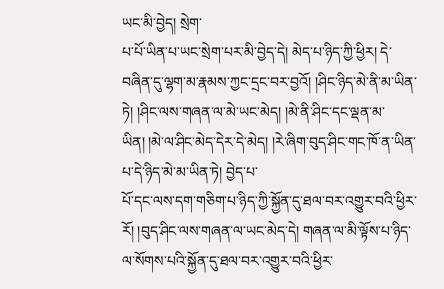ཡང་མི་བྱེད། སྲེག་
པ་པོ་ཡིན་པ་ཡང་སྲེག་པར་མི་བྱེད་དེ། མེད་པ་ཉིད་ཀྱི་ཕྱིར། དེ་བཞིན་དུ་ལྷག་མ་རྣམས་ཀྱང་དྲང་བར་བྱའོ། །ཤིང་ཉིད་མེ་ནི་མ་ཡིན་ཏེ། །ཤིང་ལས་གཞན་ལ་མེ་ཡང་མེད། །མེ་ནི་ཤིང་དང་ལྡན་མ་ཡིན། །མེ་ལ་ཤིང་མེད་དེར་དེ་མེད། །རེ་ཞིག་བུད་ཤིང་གང་ཁོ་ན་ཡིན་པ་དེ་ཉིད་མེ་མ་ཡིན་ཏེ། བྱེད་པ་
པོ་དང་ལས་དག་གཅིག་པ་ཉིད་ཀྱི་སྐྱོན་དུ་ཐལ་བར་འགྱུར་བའི་ཕྱིར་རོ། །བུད་ཤིང་ལས་གཞན་ལ་ཡང་མེད་དེ། གཞན་ལ་མི་ལྟོས་པ་ཉིད་ལ་སོགས་པའི་སྐྱོན་དུ་ཐལ་བར་འགྱུར་བའི་ཕྱིར་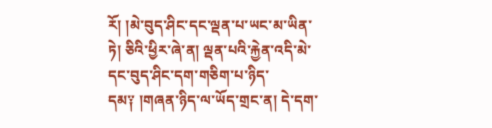རོ། །མེ་བུད་ཤིང་དང་ལྡན་པ་ཡང་མ་ཡིན་ཏེ། ཅིའི་ཕྱིར་ཞེ་ན། ལྡན་པའི་རྐྱེན་འདི་མེ་དང་བུད་ཤིང་དག་གཅིག་པ་ཉིད་
དམ༑ །གཞན་ཉིད་ལ་ཡོད་གྲང་ན། དེ་དག་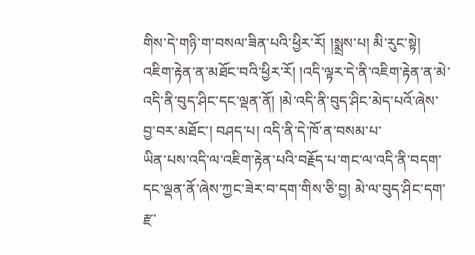གིས་དེ་གཉི་ག་བསལ་ཟིན་པའི་ཕྱིར་རོ། །སྨྲས་པ། མི་རུང་སྟེ། འཇིག་རྟེན་ན་མཐོང་བའི་ཕྱིར་རོ། །འདི་ལྟར་དེ་ནི་འཇིག་རྟེན་ན་མེ་འདི་ནི་བུད་ཤིང་དང་ལྡན་ནོ། །མེ་འདི་ནི་བུད་ཤིང་མེད་པའོ་ཞེས་བྱ་བར་མཐོང་། བཤད་པ། འདི་ནི་དེ་ཁོ་ན་བསམ་པ་
ཡིན་པས་འདི་ལ་འཇིག་རྟེན་པའི་བརྗོད་པ་གང་ལ་འདི་ནི་བདག་དང་ལྡན་ནོ་ཞེས་ཀྱང་ཟེར་བ་དག་གིས་ཅི་བྱ། མེ་ལ་བུད་ཤིང་དག་རྫ་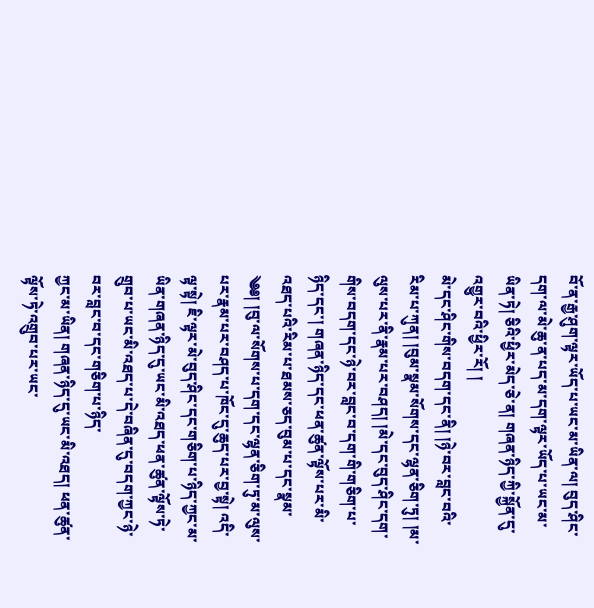བོ་ན་རྒྱ་ཤུག་ལྟར་ཡོད་པ་ཡང་མ་ཡིན་ལ། བུད་ཤིང་དག་ལ་མེ་ཆུ་ན་པད་མ་དག་ལྟར་ཡོད་པ་ཡང་མ་ཡིན་ཏེ། ཅིའི་ཕྱིར་མེད་ཅེ་ན། གཞན་ཉིད་ཀྱི་སྐྱོན་དུ་འགྱུར་བའི་ཕྱིར་རོ། །
མེ་དང་ཤིང་གིས་བདག་དང་ནི། །ཉེ་བར་བླང་བའི་རིམ་པ་ཀུན། །བུམ་སྣམ་སོགས་དང་ལྷན་ཅིག་ཏུ། །མ་ལུས་པར་ནི་རྣམ་པར་བཤད། །མེ་དང་བུད་ཤིང་དག་གིས་བདག་དང་ཉེ་བར་བླང་བ་དག་གི་གཅིག་པ་ཉིད་དང་། གཞན་ཉིད་དང་ཕན་ཚུན་ལྟོས་པར་མི་འཐད་པའི་རིམ་པ་ཐམས་ཅད་བུམ་པ་དང་སྣམ་
༄༅། །བུ་ལ་སོགས་པ་དག་དང་ལྷན་ཅིག་ཏུ་མ་ལུས་པར་རྣམ་པར་བཤད་པ་ཁོང་དུ་ཆུད་པར་བྱ་སྟེ། འདི་ལྟ་སྟེ། ཇི་ལྟར་མེ་བུད་ཤིང་དང་གཅིག་པ་ཉིད་ཀྱང་མ་ཡིན་གཞན་ཉིད་དུ་ཡང་མི་འཐད་ཕན་ཚུན་ལྟོས་ཏེ་གྲུབ་པ་ཡང་མི་འཐད་པ་དེ་བཞིན་དུ་བདག་ཀྱང་ཉེ་བར་བླང་བ་དང་གཅིག་པ་ཉིད་
ཀྱང་མ་ཡིན། གཞན་ཉིད་དུ་ཡང་མི་འཐད། ཕན་ཚུན་ལྟོས་ཏེ་འགྲུབ་པར་ཡང་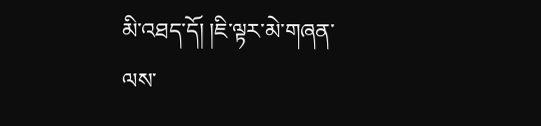མི་འཐད་དོ། །ཇི་ལྟར་མེ་གཞན་ལས་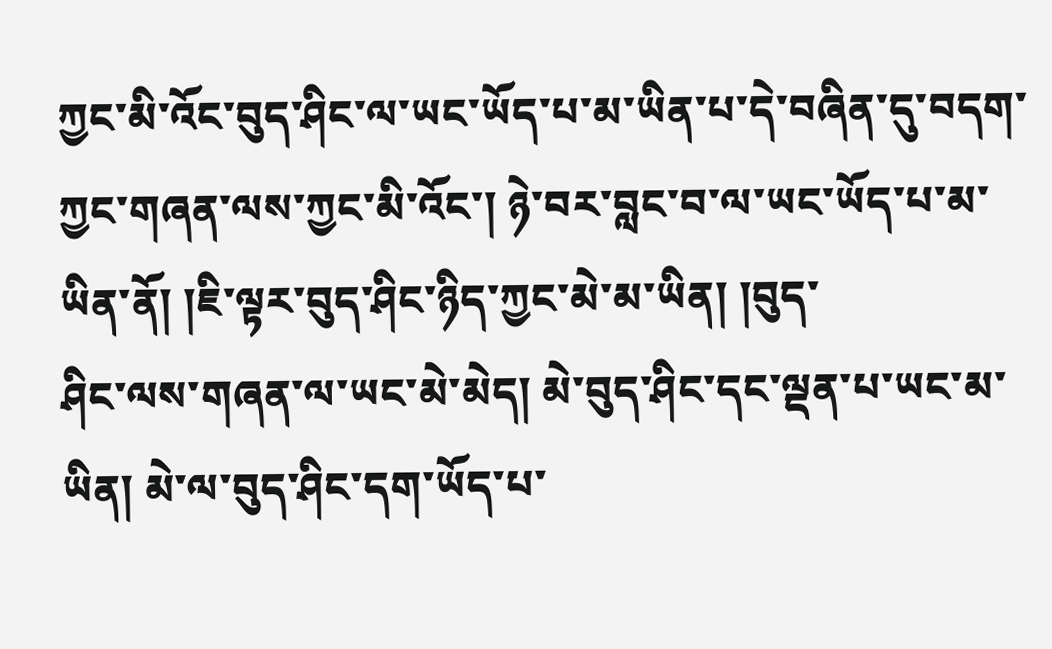ཀྱང་མི་འོང་བུད་ཤིང་ལ་ཡང་ཡོད་པ་མ་ཡིན་པ་དེ་བཞིན་དུ་བདག་ཀྱང་གཞན་ལས་ཀྱང་མི་འོང་། ཉེ་བར་བླང་བ་ལ་ཡང་ཡོད་པ་མ་ཡིན་ནོ། །ཇི་ལྟར་བུད་ཤིང་ཉིད་ཀྱང་མེ་མ་ཡིན། །བུད་
ཤིང་ལས་གཞན་ལ་ཡང་མེ་མེད། མེ་བུད་ཤིང་དང་ལྡན་པ་ཡང་མ་ཡིན། མེ་ལ་བུད་ཤིང་དག་ཡོད་པ་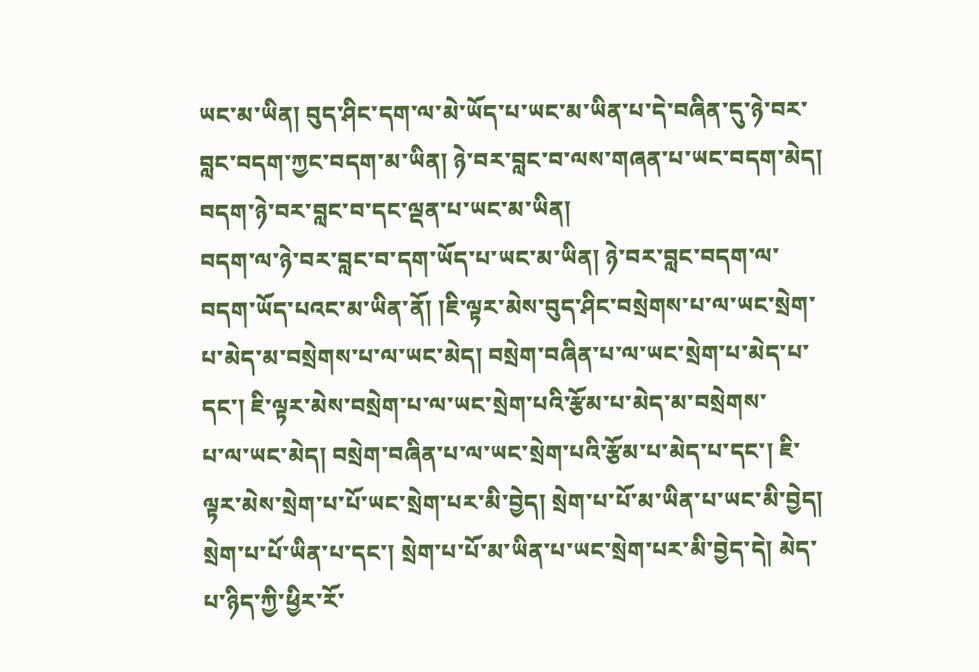ཡང་མ་ཡིན། བུད་ཤིང་དག་ལ་མེ་ཡོད་པ་ཡང་མ་ཡིན་པ་དེ་བཞིན་དུ་ཉེ་བར་བླང་བདག་ཀྱང་བདག་མ་ཡིན། ཉེ་བར་བླང་བ་ལས་གཞན་པ་ཡང་བདག་མེད། བདག་ཉེ་བར་བླང་བ་དང་ལྡན་པ་ཡང་མ་ཡིན།
བདག་ལ་ཉེ་བར་བླང་བ་དག་ཡོད་པ་ཡང་མ་ཡིན། ཉེ་བར་བླང་བདག་ལ་བདག་ཡོད་པའང་མ་ཡིན་ནོ། །ཇི་ལྟར་མེས་བུད་ཤིང་བསྲེགས་པ་ལ་ཡང་སྲེག་པ་མེད་མ་བསྲེགས་པ་ལ་ཡང་མེད། བསྲེག་བཞིན་པ་ལ་ཡང་སྲེག་པ་མེད་པ་དང་། ཇི་ལྟར་མེས་བསྲེག་པ་ལ་ཡང་སྲེག་པའི་རྩོམ་པ་མེད་མ་བསྲེགས་
པ་ལ་ཡང་མེད། བསྲེག་བཞིན་པ་ལ་ཡང་སྲེག་པའི་རྩོམ་པ་མེད་པ་དང་། ཇི་ལྟར་མེས་སྲེག་པ་པོ་ཡང་སྲེག་པར་མི་བྱེད། སྲེག་པ་པོ་མ་ཡིན་པ་ཡང་མི་བྱེད། སྲེག་པ་པོ་ཡིན་པ་དང་། སྲེག་པ་པོ་མ་ཡིན་པ་ཡང་སྲེག་པར་མི་བྱེད་དེ། མེད་པ་ཉིད་ཀྱི་ཕྱིར་རོ་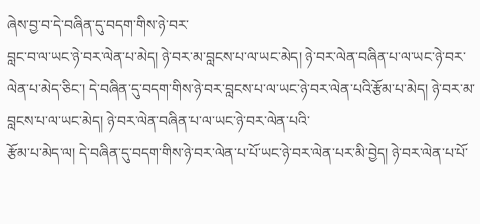ཞེས་བྱ་བ་དེ་བཞིན་དུ་བདག་གིས་ཉེ་བར་
བླང་བ་ལ་ཡང་ཉེ་བར་ལེན་པ་མེད། ཉེ་བར་མ་བླངས་པ་ལ་ཡང་མེད། ཉེ་བར་ལེན་བཞིན་པ་ལ་ཡང་ཉེ་བར་ལེན་པ་མེད་ཅིང་། དེ་བཞིན་དུ་བདག་གིས་ཉེ་བར་བླངས་པ་ལ་ཡང་ཉེ་བར་ལེན་པའི་རྩོམ་པ་མེད། ཉེ་བར་མ་བླངས་པ་ལ་ཡང་མེད། ཉེ་བར་ལེན་བཞིན་པ་ལ་ཡང་ཉེ་བར་ལེན་པའི་
རྩོམ་པ་མེད་ལ། དེ་བཞིན་དུ་བདག་གིས་ཉེ་བར་ལེན་པ་པོ་ཡང་ཉེ་བར་ལེན་པར་མི་བྱེད། ཉེ་བར་ལེན་པ་པོ་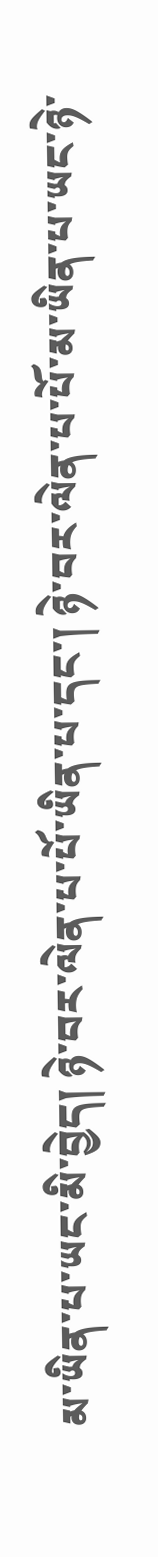མ་ཡིན་པ་ཡང་མི་བྱེད། ཉེ་བར་ལེན་པ་པོ་ཡིན་པ་དང་། ཉེ་བར་ལེན་པ་པོ་མ་ཡིན་པ་ཡང་ཉེ་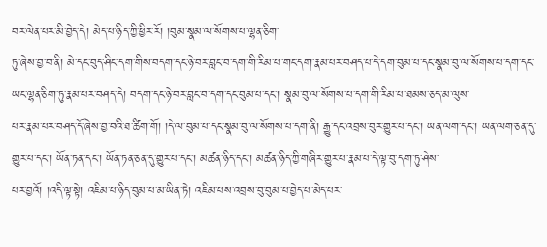བར་ལེན་པར་མི་བྱེད་དེ། མེད་པ་ཉིད་ཀྱི་ཕྱིར་རོ། །བུམ་སྣམ་ལ་སོགས་པ་ལྷན་ཅིག་
ཏུ་ཞེས་བྱ་བ་ནི། མེ་དང་བུད་ཤིང་དག་གིས་བདག་དང་ཉེ་བར་བླང་བ་དག་གི་རིམ་པ་གང་དག་རྣམ་པར་བཤད་པ་དེ་དག་བུམ་པ་དང་སྣམ་བུ་ལ་སོགས་པ་དག་དང་ཡང་ལྷན་ཅིག་ཏུ་རྣམ་པར་བཤད་དེ། བདག་དང་ཉེ་བར་བླང་བ་དག་དང་བུམ་པ་དང་། སྣམ་བུ་ལ་སོགས་པ་དག་གི་རིམ་པ་ཐམས་ཅད་མ་ལུས་
པར་རྣམ་པར་བཤད་དོ་ཞེས་བྱ་བའི་ཐ་ཚིག་གོ། །དེ་ལ་བུམ་པ་དང་སྣམ་བུ་ལ་སོགས་པ་དག་ནི། རྒྱུ་དང་འབྲས་བུར་གྱུར་པ་དང་། ཡན་ལག་དང་། ཡན་ལག་ཅན་དུ་གྱུར་པ་དང་། ཡོན་ཏན་དང་། ཡོན་ཏན་ཅན་དུ་གྱུར་པ་དང་། མཚན་ཉིད་དང་། མཚན་ཉིད་ཀྱི་གཞིར་གྱུར་པ་རྣམ་པ་དེ་ལྟ་བུ་དག་ཏུ་ཤེས་
པར་བྱའོ། །འདི་ལྟ་སྟེ། འཇིམ་པ་ཉིད་བུམ་པ་མ་ཡིན་ཏེ། འཇིམ་པས་འབྲས་བུ་བུམ་པ་བྱེད་པ་མེད་པར་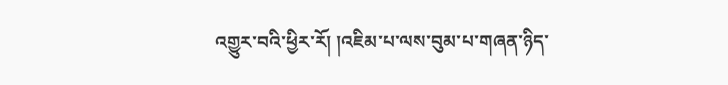འགྱུར་བའི་ཕྱིར་རོ། །འཇིམ་པ་ལས་བུམ་པ་གཞན་ཉིད་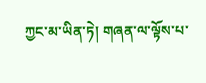ཀྱང་མ་ཡིན་ཏེ། གཞན་ལ་ལྟོས་པ་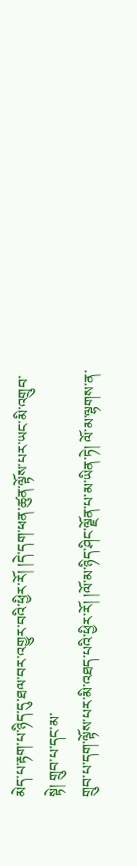མེད་པ་རྟག་པ་ཉིད་དུ་ཐལ་བར་འགྱུར་བའི་ཕྱིར་རོ། །དེ་དག་ཕན་ཚུན་ལྟོས་པར་ཡང་མི་འགྲུབ་སྟེ། གྲུབ་པ་དང་མ་
གྲུབ་པ་དག་ལྟོས་པར་མི་འཐད་པའི་ཕྱིར་རོ། །ལོ་མ་ཉིད་ཤིང་ལྗོན་པ་མ་ཡིན་ཏེ། ལོ་མ་ལྷགས་ན་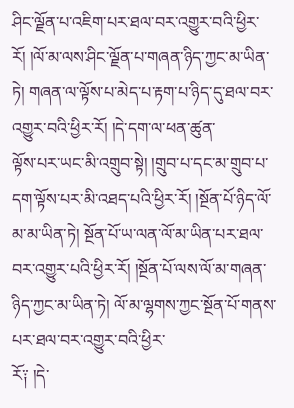ཤིང་ལྗོན་པ་འཇིག་པར་ཐལ་བར་འགྱུར་བའི་ཕྱིར་རོ། །ལོ་མ་ལས་ཤིང་ལྗོན་པ་གཞན་ཉིད་ཀྱང་མ་ཡིན་ཏེ། གཞན་ལ་ལྟོས་པ་མེད་པ་རྟག་པ་ཉིད་དུ་ཐལ་བར་འགྱུར་བའི་ཕྱིར་རོ། །དེ་དག་ལ་ཕན་ཚུན་
ལྟོས་པར་ཡང་མི་འགྲུབ་སྟེ། །གྲུབ་པ་དང་མ་གྲུབ་པ་དག་ལྟོས་པར་མི་འཐད་པའི་ཕྱིར་རོ། །སྔོན་པོ་ཉིད་ལོ་མ་མ་ཡིན་ཏེ། སྔོན་པོ་ཡ་ལན་ལོ་མ་ཡིན་པར་ཐལ་བར་འགྱུར་པའི་ཕྱིར་རོ། །སྔོན་པོ་ལས་ལོ་མ་གཞན་ཉིད་ཀྱང་མ་ཡིན་ཏེ། ལོ་མ་ལྷགས་ཀྱང་སྔོན་པོ་གནས་པར་ཐལ་བར་འགྱུར་བའི་ཕྱིར་
རོ༑ །དེ་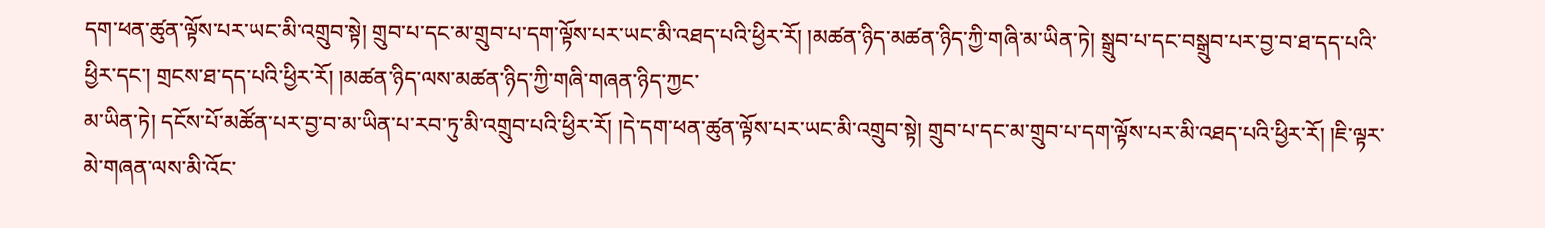དག་ཕན་ཚུན་ལྟོས་པར་ཡང་མི་འགྲུབ་སྟེ། གྲུབ་པ་དང་མ་གྲུབ་པ་དག་ལྟོས་པར་ཡང་མི་འཐད་པའི་ཕྱིར་རོ། །མཚན་ཉིད་མཚན་ཉིད་ཀྱི་གཞི་མ་ཡིན་ཏེ། སྒྲུབ་པ་དང་བསྒྲུབ་པར་བྱ་བ་ཐ་དད་པའི་ཕྱིར་དང་། གྲངས་ཐ་དད་པའི་ཕྱིར་རོ། །མཚན་ཉིད་ལས་མཚན་ཉིད་ཀྱི་གཞི་གཞན་ཉིད་ཀྱང་
མ་ཡིན་ཏེ། དངོས་པོ་མཚོན་པར་བྱ་བ་མ་ཡིན་པ་རབ་ཏུ་མི་འགྲུབ་པའི་ཕྱིར་རོ། །དེ་དག་ཕན་ཚུན་ལྟོས་པར་ཡང་མི་འགྲུབ་སྟེ། གྲུབ་པ་དང་མ་གྲུབ་པ་དག་ལྟོས་པར་མི་འཐད་པའི་ཕྱིར་རོ། །ཇི་ལྟར་མེ་གཞན་ལས་མི་འོང་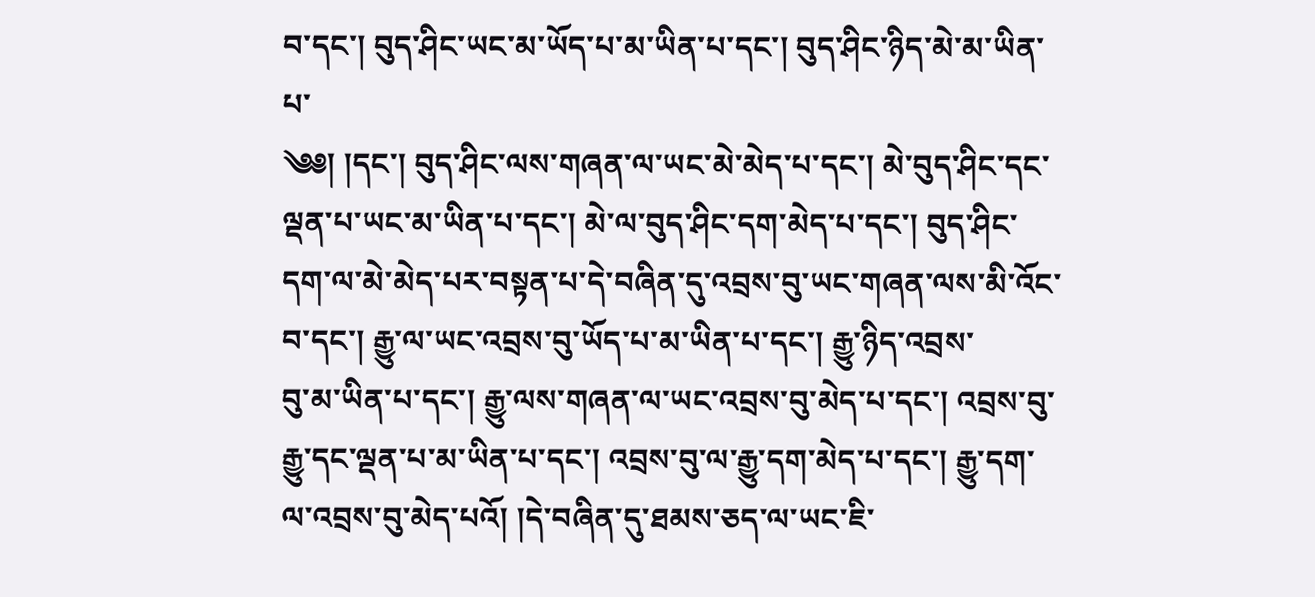བ་དང་། བུད་ཤིང་ཡང་མ་ཡོད་པ་མ་ཡིན་པ་དང་། བུད་ཤིང་ཉིད་མེ་མ་ཡིན་པ་
༄༅། །དང་། བུད་ཤིང་ལས་གཞན་ལ་ཡང་མེ་མེད་པ་དང་། མེ་བུད་ཤིང་དང་ལྡན་པ་ཡང་མ་ཡིན་པ་དང་། མེ་ལ་བུད་ཤིང་དག་མེད་པ་དང་། བུད་ཤིང་དག་ལ་མེ་མེད་པར་བསྟན་པ་དེ་བཞིན་དུ་འབྲས་བུ་ཡང་གཞན་ལས་མི་འོང་བ་དང་། རྒྱུ་ལ་ཡང་འབྲས་བུ་ཡོད་པ་མ་ཡིན་པ་དང་། རྒྱུ་ཉིད་འབྲས་
བུ་མ་ཡིན་པ་དང་། རྒྱུ་ལས་གཞན་ལ་ཡང་འབྲས་བུ་མེད་པ་དང་། འབྲས་བུ་རྒྱུ་དང་ལྡན་པ་མ་ཡིན་པ་དང་། འབྲས་བུ་ལ་རྒྱུ་དག་མེད་པ་དང་། རྒྱུ་དག་ལ་འབྲས་བུ་མེད་པའོ། །དེ་བཞིན་དུ་ཐམས་ཅད་ལ་ཡང་ཇི་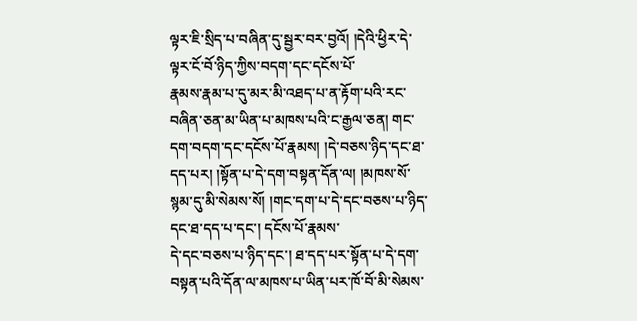ལྟར་ཇི་སྲིད་པ་བཞིན་དུ་སྦྱར་བར་བྱའོ། །དེའི་ཕྱིར་དེ་ལྟར་ངོ་བོ་ཉིད་ཀྱིས་བདག་དང་དངོས་པོ་
རྣམས་རྣམ་པ་དུ་མར་མི་འཐད་པ་ན་རྟོག་པའི་རང་བཞིན་ཅན་མ་ཡིན་པ་མཁས་པའི་ང་རྒྱལ་ཅན། གང་དག་བདག་དང་དངོས་པོ་རྣམས། །དེ་བཅས་ཉིད་དང་ཐ་དད་པར། །སྟོན་པ་དེ་དག་བསྟན་དོན་ལ། །མཁས་སོ་སྙམ་དུ་མི་སེམས་སོ། །གང་དག་པ་དེ་དང་བཅས་པ་ཉིད་དང་ཐ་དད་པ་དང་། དངོས་པོ་རྣམས་
དེ་དང་བཅས་པ་ཉིད་དང་། ཐ་དད་པར་སྟོན་པ་དེ་དག་བསྟན་པའི་དོན་ལ་མཁས་པ་ཡིན་པར་ཁོ་བོ་མི་སེམས་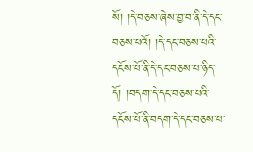སོ། །དེ་བཅས་ཞེས་བྱ་བ་ནི་དེ་དང་བཅས་པའོ། །དེ་དང་བཅས་པའི་དངོས་པོ་ནི་དེ་དང་བཅས་པ་ཉིད་དོ། །བདག་དེ་དང་བཅས་པའི་དངོས་པོ་ནི་བདག་དེ་དང་བཅས་པ་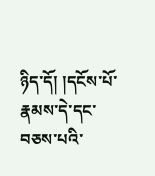ཉིད་དོ། །དངོས་པོ་
རྣམས་དེ་དང་བཅས་པའི་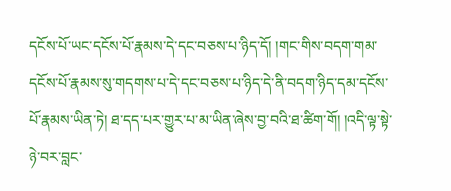དངོས་པོ་ཡང་དངོས་པོ་རྣམས་དེ་དང་བཅས་པ་ཉིད་དོ། །གང་གིས་བདག་གམ་དངོས་པོ་རྣམས་སུ་གདགས་པ་དེ་དང་བཅས་པ་ཉིད་དེ་ནི་བདག་ཉིད་དམ་དངོས་པོ་རྣམས་ཡིན་ཏེ། ཐ་དད་པར་གྱུར་པ་མ་ཡིན་ཞེས་བྱ་བའི་ཐ་ཚིག་གོ། །འདི་ལྟ་སྟེ་ཉེ་བར་བླང་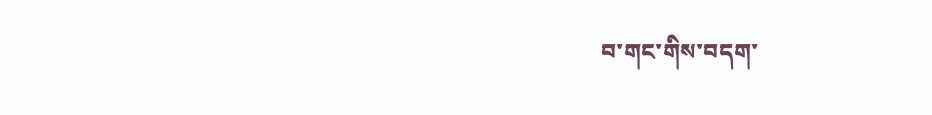བ་གང་གིས་བདག་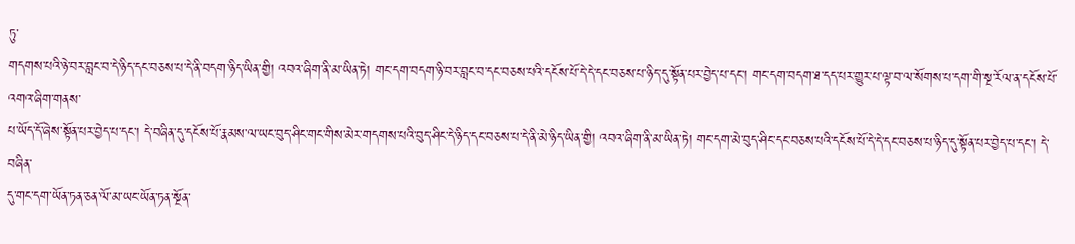ཏུ་
གདགས་པའི་ཉེ་བར་བླང་བ་དེ་ཉིད་དང་བཅས་པ་དེ་ནི་བདག་ཉིད་ཡིན་གྱི། འབའ་ཞིག་ནི་མ་ཡིན་ཏེ། གང་དག་བདག་ཉི་བར་བླང་བ་དང་བཅས་པའི་དངོས་པོ་དེ་དེ་དང་བཅས་པ་ཉིད་དུ་སྟོན་པར་བྱེད་པ་དང་། གང་དག་བདག་ཐ་དད་པར་གྱུར་པ་ལྟ་བ་ལ་སོགས་པ་དག་གི་སྔ་རོལ་ན་དངོས་པོ་འགའ་ཞིག་གནས་
པ་ཡོད་དོ་ཞེས་སྟོན་པར་བྱེད་པ་དང་། དེ་བཞིན་དུ་དངོས་པོ་རྣམས་ལ་ཡང་བུད་ཤིང་གང་གིས་མེར་གདགས་པའི་བུད་ཤིང་དེ་ཉིད་དང་བཅས་པ་དེ་ནི་མེ་ཉིད་ཡིན་གྱི། འབའ་ཞིག་ནི་མ་ཡིན་ཏེ། གང་དག་མེ་བུད་ཤིང་དང་བཅས་པའི་དངོས་པོ་དེ་དེ་དང་བཅས་པ་ཉིད་དུ་སྟོན་པར་བྱེད་པ་དང་། དེ་བཞིན་
དུ་གང་དག་ཡོན་ཏན་ཅན་ལོ་མ་ཡང་ཡོན་ཏན་སྔོན་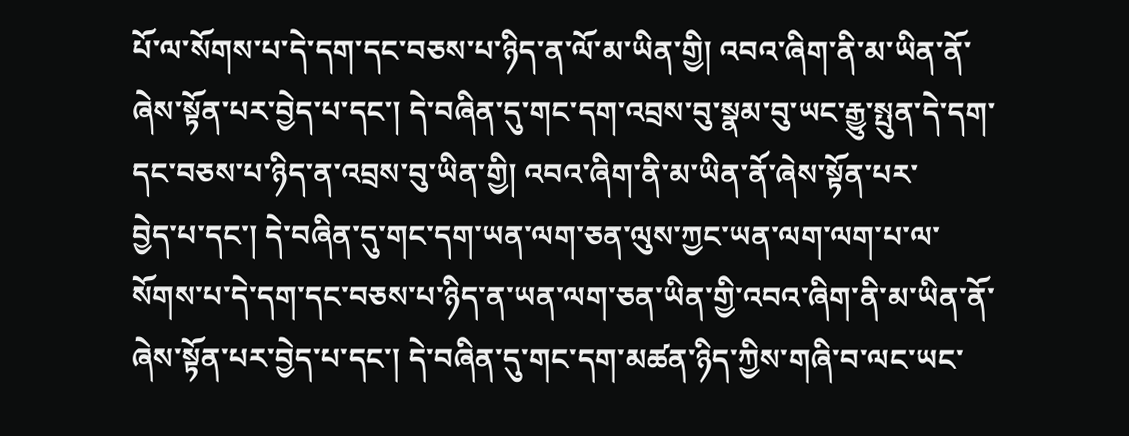པོ་ལ་སོགས་པ་དེ་དག་དང་བཅས་པ་ཉིད་ན་ལོ་མ་ཡིན་གྱི། འབའ་ཞིག་ནི་མ་ཡིན་ནོ་ཞེས་སྟོན་པར་བྱེད་པ་དང་། དེ་བཞིན་དུ་གང་དག་འབྲས་བུ་སྣམ་བུ་ཡང་རྒྱུ་སྤུན་དེ་དག་དང་བཅས་པ་ཉིད་ན་འབྲས་བུ་ཡིན་གྱི། འབའ་ཞིག་ནི་མ་ཡིན་ནོ་ཞེས་སྟོན་པར་
བྱེད་པ་དང་། དེ་བཞིན་དུ་གང་དག་ཡན་ལག་ཅན་ལུས་ཀྱང་ཡན་ལག་ལག་པ་ལ་སོགས་པ་དེ་དག་དང་བཅས་པ་ཉིད་ན་ཡན་ལག་ཅན་ཡིན་གྱི་འབའ་ཞིག་ནི་མ་ཡིན་ནོ་ཞེས་སྟོན་པར་བྱེད་པ་དང་། དེ་བཞིན་དུ་གང་དག་མཚན་ཉིད་ཀྱིས་གཞི་བ་ལང་ཡང་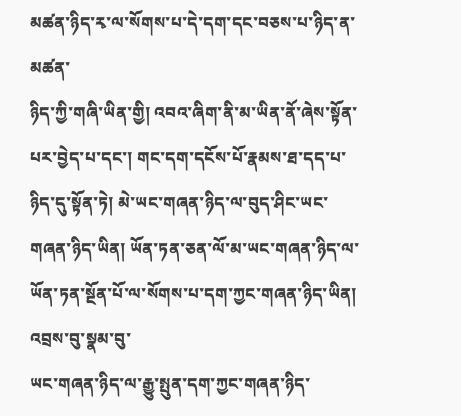མཚན་ཉིད་རྭ་ལ་སོགས་པ་དེ་དག་དང་བཅས་པ་ཉིད་ན་མཚན་
ཉིད་ཀྱི་གཞི་ཡིན་གྱི། འབའ་ཞིག་ནི་མ་ཡིན་ནོ་ཞེས་སྟོན་པར་བྱེད་པ་དང་། གང་དག་དངོས་པོ་རྣམས་ཐ་དད་པ་ཉིད་དུ་སྟོན་ཏེ། མེ་ཡང་གཞན་ཉིད་ལ་བུད་ཤིང་ཡང་གཞན་ཉིད་ཡིན། ཡོན་ཏན་ཅན་ལོ་མ་ཡང་གཞན་ཉིད་ལ་ཡོན་ཏན་སྔོན་པོ་ལ་སོགས་པ་དག་ཀྱང་གཞན་ཉིད་ཡིན། འབྲས་བུ་སྣམ་བུ་
ཡང་གཞན་ཉིད་ལ་རྒྱུ་སྤུན་དག་ཀྱང་གཞན་ཉིད་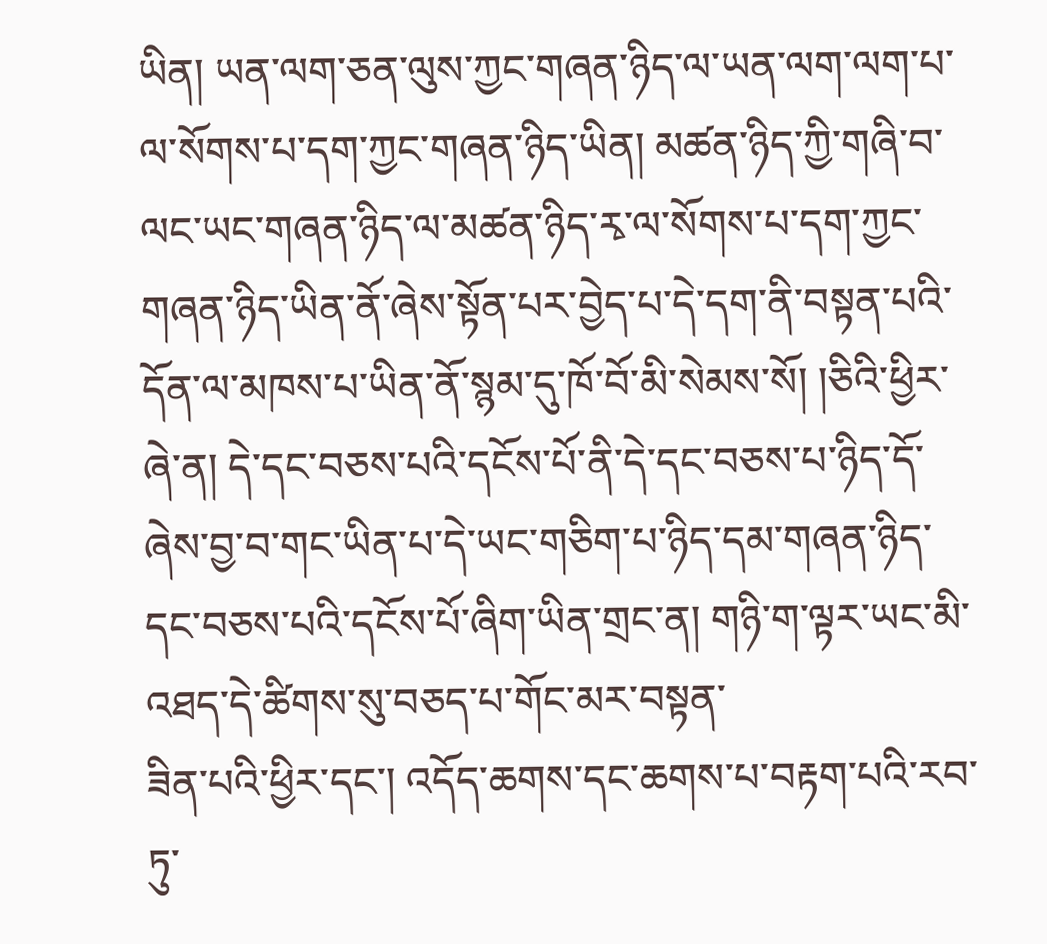ཡིན། ཡན་ལག་ཅན་ལུས་ཀྱང་གཞན་ཉིད་ལ་ཡན་ལག་ལག་པ་ལ་སོགས་པ་དག་ཀྱང་གཞན་ཉིད་ཡིན། མཚན་ཉིད་ཀྱི་གཞི་བ་ལང་ཡང་གཞན་ཉིད་ལ་མཚན་ཉིད་རྭ་ལ་སོགས་པ་དག་ཀྱང་གཞན་ཉིད་ཡིན་ནོ་ཞེས་སྟོན་པར་བྱེད་པ་དེ་དག་ནི་བསྟན་པའི་
དོན་ལ་མཁས་པ་ཡིན་ནོ་སྙམ་དུ་ཁོ་བོ་མི་སེམས་སོ། །ཅིའི་ཕྱིར་ཞེ་ན། དེ་དང་བཅས་པའི་དངོས་པོ་ནི་དེ་དང་བཅས་པ་ཉིད་དོ་ཞེས་བྱ་བ་གང་ཡིན་པ་དེ་ཡང་གཅིག་པ་ཉིད་དམ་གཞན་ཉིད་དང་བཅས་པའི་དངོས་པོ་ཞིག་ཡིན་གྲང་ན། གཉི་ག་ལྟར་ཡང་མི་འཐད་དེ་ཚིགས་སུ་བཅད་པ་གོང་མར་བསྟན་
ཟིན་པའི་ཕྱིར་དང་། འདོད་ཆགས་དང་ཆགས་པ་བརྟག་པའི་རབ་ཏུ་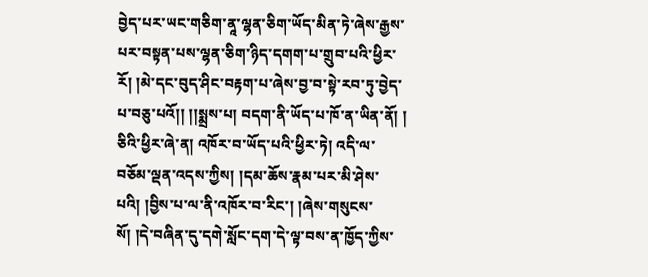བྱེད་པར་ཡང་གཅིག་ནཱ་ལྷན་ཅིག་ཡོད་མིན་ཏེ་ཞེས་རྒྱས་པར་བསྟན་པས་ལྷན་ཅིག་ཉིད་དགག་པ་གྲུབ་པའི་ཕྱིར་རོ། །མེ་དང་བུད་ཤིང་བརྟག་པ་ཞེས་བྱ་བ་སྟེ་རབ་ཏུ་བྱེད་པ་བཅུ་པའོ།། །།སྨྲས་པ། བདག་ནི་ཡོད་པ་ཁོ་ན་ཡིན་ནོ། །
ཅིའི་ཕྱིར་ཞེ་ན། འཁོར་བ་ཡོད་པའི་ཕྱིར་ཏེ། འདི་ལ་བཅོམ་ལྡན་འདས་ཀྱིས། །དམ་ཆོས་རྣམ་པར་མི་ཤེས་པའི། །བྱིས་པ་ལ་ནི་འཁོར་བ་རིང་། །ཞེས་གསུངས་སོ། །དེ་བཞིན་དུ་དགེ་སློང་དག་དེ་ལྟ་བས་ན་ཁྱོད་ཀྱིས་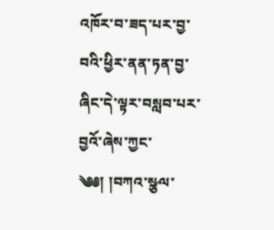འཁོར་བ་ཟད་པར་བྱ་བའི་ཕྱིར་ནན་ཏན་བྱ་ཞིང་དེ་ལྟར་བསླབ་པར་བྱའོ་ཞེས་ཀྱང་
༄༅། །བཀའ་སྩལ་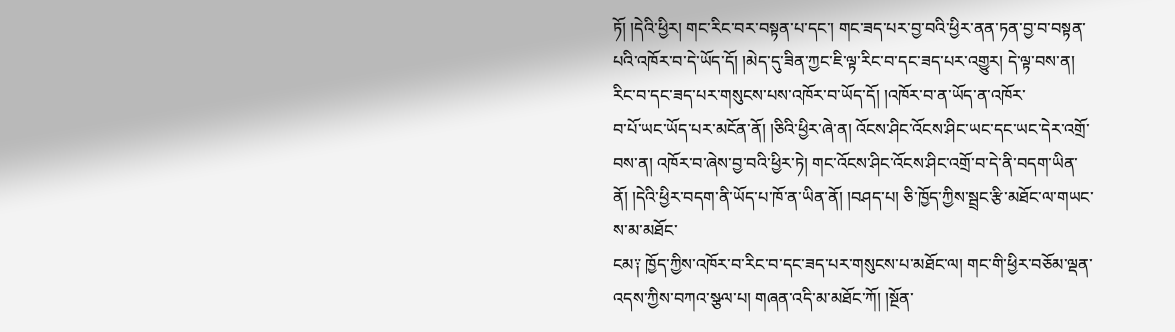ཏོ། །དེའི་ཕྱིར། གང་རིང་བར་བསྟན་པ་དང་། གང་ཟད་པར་བྱ་བའི་ཕྱིར་ནན་ཏན་བྱ་བ་བསྟན་པའི་འཁོར་བ་དེ་ཡོད་དོ། །མེད་དུ་ཟིན་ཀྱང་ཇི་ལྟ་རིང་བ་དང་ཟད་པར་འགྱུར། དེ་ལྟ་བས་ན། རིང་བ་དང་ཟད་པར་གསུངས་པས་འཁོར་བ་ཡོད་དོ། །འཁོར་བ་ན་ཡོད་ན་འཁོར་
བ་པོ་ཡང་ཡོད་པར་མངོན་ནོ། །ཅིའི་ཕྱིར་ཞེ་ན། འོངས་ཤིང་འོངས་ཤིང་ཡང་དང་ཡང་དེར་འགྲོ་བས་ན། འཁོར་བ་ཞེས་བྱ་བའི་ཕྱིར་ཏེ། གང་འོངས་ཤིང་འོངས་ཤིང་འགྲོ་བ་དེ་ནི་བདག་ཡིན་ནོ། །དེའི་ཕྱིར་བདག་ནི་ཡོད་པ་ཁོ་ན་ཡིན་ནོ། །བཤད་པ། ཅི་ཁྱོད་ཀྱིས་སྦྲང་རྩི་མཐོང་ལ་གཡང་ས་མ་མཐོང་
ངམ༑ ཁྱོད་ཀྱིས་འཁོར་བ་རིང་བ་དང་ཟད་པར་གསུངས་པ་མཐོང་ལ། གང་གི་ཕྱིར་བཅོམ་ལྡན་འདས་ཀྱིས་བཀའ་སྩལ་པ། གཞན་འདི་མ་མཐོང་ཀོ། །སྔོན་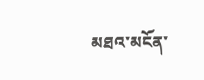མཐའ་མངོན་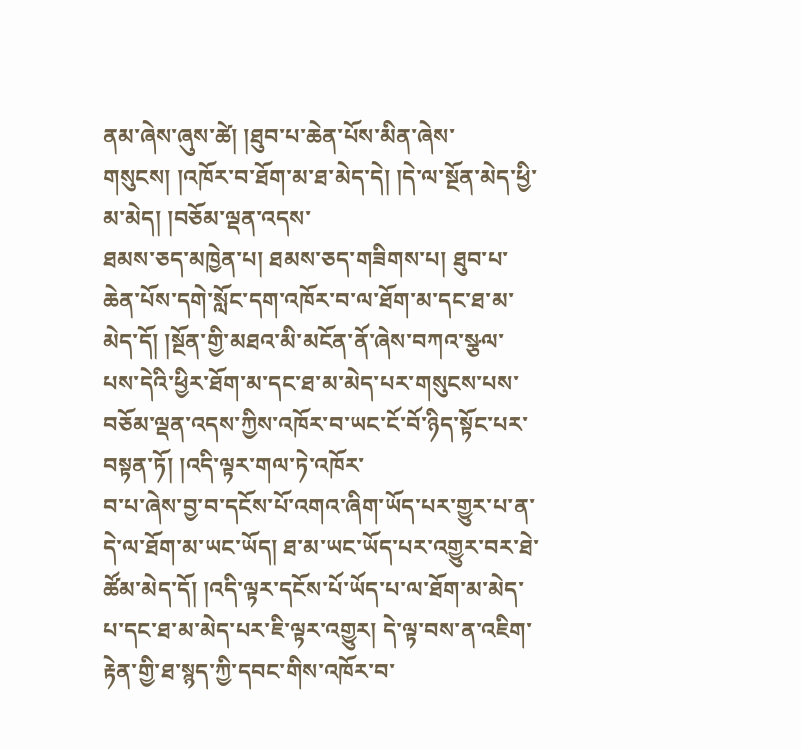ནམ་ཞེས་ཞུས་ཚེ། །ཐུབ་པ་ཆེན་པོས་མིན་ཞེས་གསུངས། །འཁོར་བ་ཐོག་མ་ཐ་མེད་དེ། །དེ་ལ་སྔོན་མེད་ཕྱི་མ་མེད། །བཅོམ་ལྡན་འདས་
ཐམས་ཅད་མཁྱེན་པ། ཐམས་ཅད་གཟིགས་པ། ཐུབ་པ་ཆེན་པོས་དགེ་སློང་དག་འཁོར་བ་ལ་ཐོག་མ་དང་ཐ་མ་མེད་དོ། །སྔོན་གྱི་མཐའ་མི་མངོན་ནོ་ཞེས་བཀའ་སྩལ་པས་དེའི་ཕྱིར་ཐོག་མ་དང་ཐ་མ་མེད་པར་གསུངས་པས་བཅོམ་ལྡན་འདས་ཀྱིས་འཁོར་བ་ཡང་ངོ་བོ་ཉིད་སྟོང་པར་བསྟན་ཏོ། །འདི་ལྟར་གལ་ཏེ་འཁོར་
བ་པ་ཞེས་བྱ་བ་དངོས་པོ་འགའ་ཞིག་ཡོད་པར་གྱུར་པ་ན་དེ་ལ་ཐོག་མ་ཡང་ཡོད། ཐ་མ་ཡང་ཡོད་པར་འགྱུར་བར་ཐེ་ཚོམ་མེད་དོ། །འདི་ལྟར་དངོས་པོ་ཡོད་པ་ལ་ཐོག་མ་མེད་པ་དང་ཐ་མ་མེད་པར་ཇི་ལྟར་འགྱུར། དེ་ལྟ་བས་ན་འཇིག་རྟེན་གྱི་ཐ་སྙད་ཀྱི་དབང་གིས་འཁོར་བ་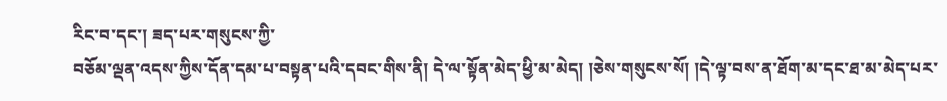རིང་བ་དང་། ཟད་པར་གསུངས་ཀྱི་
བཅོམ་ལྡན་འདས་ཀྱིས་དོན་དམ་པ་བསྟན་པའི་དབང་གིས་ནི། དེ་ལ་སྟོན་མེད་ཕྱི་མ་མེད། །ཅེས་གསུངས་སོ། །དེ་ལྟ་བས་ན་ཐོག་མ་དང་ཐ་མ་མེད་པར་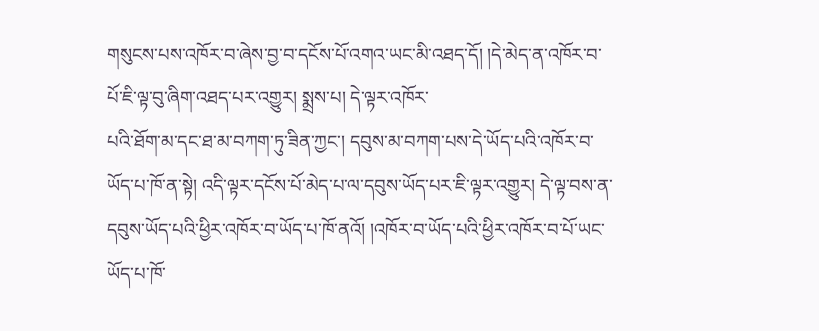གསུངས་པས་འཁོར་བ་ཞེས་བྱ་བ་དངོས་པོ་འགའ་ཡང་མི་འཐད་དོ། །དེ་མེད་ན་འཁོར་བ་པོ་ཇི་ལྟ་བུ་ཞིག་འཐད་པར་འགྱུར། སྨྲས་པ། དེ་ལྟར་འཁོར་
པའི་ཐོག་མ་དང་ཐ་མ་བཀག་ཏུ་ཟིན་ཀྱང་། དབུས་མ་བཀག་པས་དེ་ཡོད་པའི་འཁོར་བ་ཡོད་པ་ཁོ་ན་སྟེ། འདི་ལྟར་དངོས་པོ་མེད་པ་ལ་དབུས་ཡོད་པར་ཇི་ལྟར་འགྱུར། དེ་ལྟ་བས་ན་དབུས་ཡོད་པའི་ཕྱིར་འཁོར་བ་ཡོད་པ་ཁོ་ནའོ། །འཁོར་བ་ཡོད་པའི་ཕྱིར་འཁོར་བ་པོ་ཡང་ཡོད་པ་ཁོ་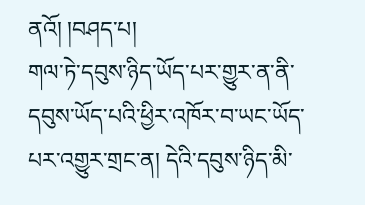ནའོ། །བཤད་པ།
གལ་ཏེ་དབུས་ཉིད་ཡོད་པར་གྱུར་ན་ནི་དབུས་ཡོད་པའི་ཕྱིར་འཁོར་བ་ཡང་ཡོད་པར་འགྱུར་གྲང་ན། དེའི་དབུས་ཉིད་མི་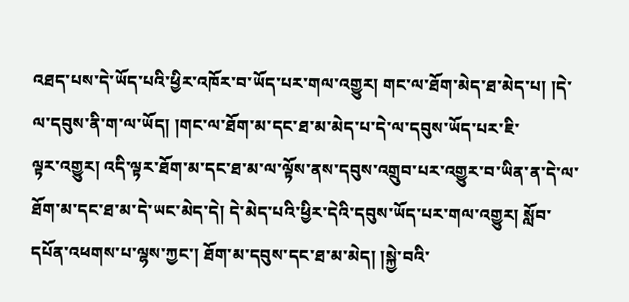འཐད་པས་དེ་ཡོད་པའི་ཕྱིར་འཁོར་བ་ཡོད་པར་གལ་འགྱུར། གང་ལ་ཐོག་མེད་ཐ་མེད་པ། །དེ་ལ་དབུས་ནི་ག་ལ་ཡོད། །གང་ལ་ཐོག་མ་དང་ཐ་མ་མེད་པ་དེ་ལ་དབུས་ཡོད་པར་ཇི་
ལྟར་འགྱུར། འདི་ལྟར་ཐོག་མ་དང་ཐ་མ་ལ་ལྟོས་ནས་དབུས་འགྲུབ་པར་འགྱུར་བ་ཡིན་ན་དེ་ལ་ཐོག་མ་དང་ཐ་མ་དེ་ཡང་མེད་དེ། དེ་མེད་པའི་ཕྱིར་དེའི་དབུས་ཡོད་པར་གལ་འགྱུར། སློབ་དཔོན་འཕགས་པ་ལྷས་ཀྱང་། ཐོག་མ་དབུས་དང་ཐ་མ་མེད། །སྐྱེ་བའི་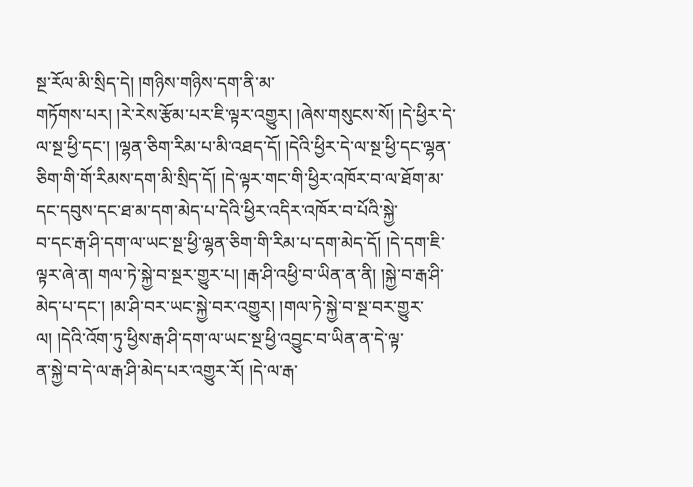སྔ་རོལ་མི་སྲིད་དེ། །གཉིས་གཉིས་དག་ནི་མ་
གཏོགས་པར། །རེ་རེས་རྩོམ་པར་ཇི་ལྟར་འགྱུར། །ཞེས་གསུངས་སོ། །དེ་ཕྱིར་དེ་ལ་སྔ་ཕྱི་དང་། །ལྷན་ཅིག་རིམ་པ་མི་འཐད་དོ། །དེའི་ཕྱིར་དེ་ལ་སྔ་ཕྱི་དང་ལྷན་ཅིག་གི་གོ་རིམས་དག་མི་སྲིད་དོ། །དེ་ལྟར་གང་གི་ཕྱིར་འཁོར་བ་ལ་ཐོག་མ་དང་དབུས་དང་ཐ་མ་དག་མེད་པ་དེའི་ཕྱིར་འདིར་འཁོར་བ་པོའི་སྐྱེ་
བ་དང་རྒ་ཤི་དག་ལ་ཡང་སྔ་ཕྱི་ལྷན་ཅིག་གི་རིམ་པ་དག་མེད་དོ། །དེ་དག་ཇི་ལྟར་ཞེ་ན། གལ་ཏེ་སྐྱེ་བ་སྔར་གྱུར་པ། །རྒ་ཤི་འཕྱི་བ་ཡིན་ན་ནི། །སྐྱེ་བ་རྒ་ཤི་མེད་པ་དང་། །མ་ཤི་བར་ཡང་སྐྱེ་བར་འགྱུར། །གལ་ཏེ་སྐྱེ་བ་སྔ་བར་གྱུར་ལ། །དེའི་འོག་ཏུ་ཕྱིས་རྒ་ཤི་དག་ལ་ཡང་སྔ་ཕྱི་འབྱུང་བ་ཡིན་ན་དེ་ལྟ་
ན་སྐྱེ་བ་དེ་ལ་རྒ་ཤི་མེད་པར་འགྱུར་རོ། །དེ་ལ་རྒ་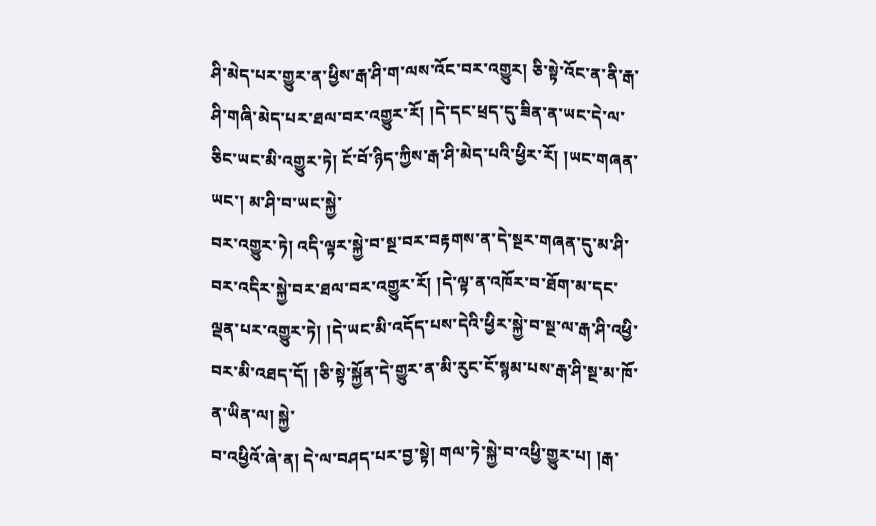ཤི་མེད་པར་གྱུར་ན་ཕྱིས་རྒ་ཤི་ག་ལས་འོང་བར་འགྱུར། ཅི་སྟེ་འོང་ན་ནི་རྒ་ཤི་གཞི་མེད་པར་ཐལ་བར་འགྱུར་རོ། །དེ་དང་ཕྲད་དུ་ཟིན་ན་ཡང་དེ་ལ་ཅིང་ཡང་མི་འགྱུར་ཏེ། ངོ་བོ་ཉིད་ཀྱིས་རྒ་ཤི་མེད་པའི་ཕྱིར་རོ། །ཡང་གཞན་ཡང་། མ་ཤི་བ་ཡང་སྐྱེ་
བར་འགྱུར་ཏེ། འདི་ལྟར་སྐྱེ་བ་སྔ་བར་བརྟགས་ན་དེ་སྔར་གཞན་དུ་མ་ཤི་བར་འདིར་སྐྱེ་བར་ཐལ་བར་འགྱུར་རོ། །དེ་ལྟ་ན་འཁོར་བ་ཐོག་མ་དང་ལྡན་པར་འགྱུར་ཏེ། །དེ་ཡང་མི་འདོད་པས་དེའི་ཕྱིར་སྐྱེ་བ་སྔ་ལ་རྒ་ཤི་འཕྱི་བར་མི་འཐད་དོ། །ཅི་སྟེ་སྐྱོན་དེ་གྱུར་ན་མི་རུང་ངོ་སྙམ་པས་རྒ་ཤི་སྔ་མ་ཁོ་ན་ཡིན་ལ། སྐྱེ་
བ་འཕྱིའོ་ཞེ་ན། དེ་ལ་བཤད་པར་བྱ་སྟེ། གལ་ཏེ་སྐྱེ་བ་འཕྱི་གྱུར་པ། །རྒ་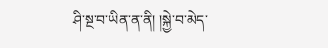ཤི་སྔ་བ་ཡིན་ན་ནི། །སྐྱེ་བ་མེད་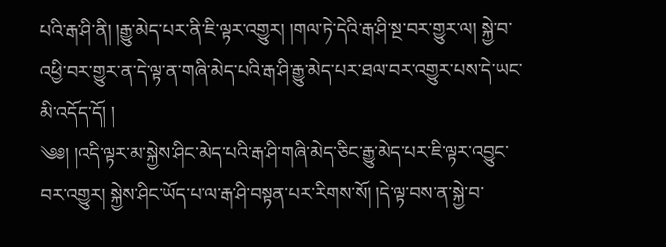པའི་རྒ་ཤི་ནི། །རྒྱུ་མེད་པར་ནི་ཇི་ལྟར་འགྱུར། །གལ་ཏེ་དེའི་རྒ་ཤི་སྔ་བར་གྱུར་ལ། སྐྱེ་བ་འཕྱི་བར་གྱུར་ན་དེ་ལྟ་ན་གཞི་མེད་པའི་རྒ་ཤི་རྒྱུ་མེད་པར་ཐལ་བར་འགྱུར་པས་དེ་ཡང་མི་འདོད་དོ། །
༄༅། །འདི་ལྟར་མ་སྐྱེས་ཤིང་མེད་པའི་རྒ་ཤི་གཞི་མེད་ཅིང་རྒྱུ་མེད་པར་ཇི་ལྟར་འབྱུང་བར་འགྱུར། སྐྱེས་ཤིང་ཡོད་པ་ལ་རྒ་ཤི་བསྟན་པར་རིགས་སོ། །དེ་ལྟ་བས་ན་སྐྱེ་བ་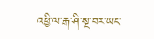འཕྱི་ལ་རྒ་ཤི་སྔ་བར་ཡང་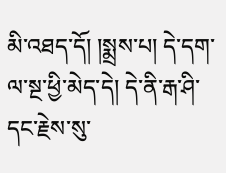མི་འཐད་དོ། །སྨྲས་པ། དེ་དག་ལ་སྔ་ཕྱི་མེད་དེ། དེ་ནི་རྒ་ཤི་དང་རྗེས་སུ་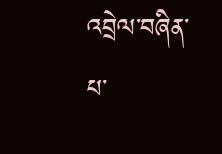འབྲེལ་བཞིན་པ་